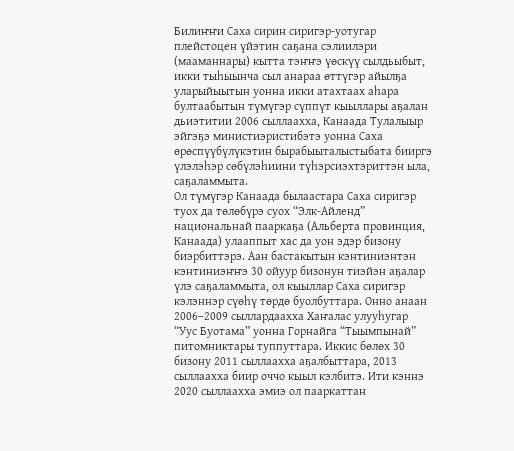Билиҥҥи Саха сирин сиригэр-уотугар плейстоцен үйэтин саҕана сэлиилэри (мааманнары) кытта тэҥҥэ үөскүү сылдьыбыт, икки тыһыынча сыл анараа өттүгэр айылҕа уларыйыытын уонна икки атахтаах аһара бултаабытын түмүгэр сүппүт кыыллары аҕалан дьиэтитии 2006 сыллаахха, Канаада Тулалыыр эйгэҕэ министиэристибэтэ уонна Саха өрөспүүбүлүкэтин бырабыыталыстыбата бииргэ үлэлэһэр сөбүлэһиини түһэрсиэхтэриттэн ыла, саҕаламмыта.
Ол түмүгэр Канаада былаастара Саха сиригэр туох да төлөбүрэ суох “Элк-Айленд” национальнай пааркаҕа (Альберта провинция, Канаада) улааппыт хас да уон эдэр бизону биэрбиттэрэ. Аан бастакытын кэнтиниэнтэн кэнтиниэҥҥэ 30 ойуур бизонун тиэйэн аҕалар үлэ саҕаламмыта, ол кыыллар Саха сиригэр кэлэннэр сүөһү төрдө буолбуттара. Онно анаан 2006–2009 сыллардаахха Хаҥалас улууһугар “Уус Буотама” уонна Горнайга “Тыымпынай” питомниктары туппуттара. Иккис бөлөх 30 бизону 2011 сыллаахха аҕалбыттара, 2013 сыллаахха биир оччо кыыл кэлбитэ. Ити кэннэ 2020 сыллаахха эмиэ ол пааркаттан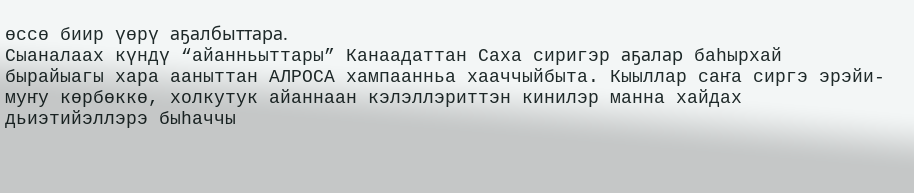өссө биир үөрү аҕалбыттара.
Сыаналаах күндү “айанньыттары” Канаадаттан Саха сиригэр аҕалар баһырхай бырайыагы хара ааныттан АЛРОСА хампаанньа хааччыйбыта. Кыыллар саҥа сиргэ эрэйи-муҥу көрбөккө, холкутук айаннаан кэлэллэриттэн кинилэр манна хайдах дьиэтийэллэрэ быһаччы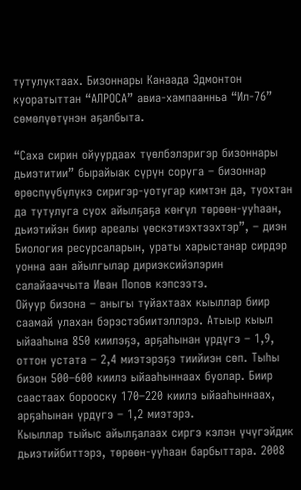тутулуктаах. Бизоннары Канаада Эдмонтон куоратыттан “АЛРОСА” авиа-хампаанньа “Ил-76” сөмөлүөтүнэн аҕалбыта.

“Саха сирин ойуурдаах түөлбэлэригэр бизоннары дьиэтитии” бырайыак сүрүн соруга – бизоннар өрөспүүбүлүкэ сиригэр-уотугар кимтэн да, туохтан да тутулуга суох айылҕаҕа көҥүл төрөөн-ууһаан, дьиэтийэн биир ареалы үөскэтиэхтээхтэр”, – диэн Биология ресурсаларын, ураты харыстанар сирдэр уонна аан айылгылар дириэксийэлэрин салайааччыта Иван Попов кэпсээтэ.
Ойуур бизона – аныгы туйахтаах кыыллар биир саамай улахан бэрэстэбиитэллэрэ. Атыыр кыыл ыйааһына 850 киилэҕэ, арҕаһынан үрдүгэ – 1,9, оттон устата – 2,4 миэтэрэҕэ тиийиэн сөп. Тыһы бизон 500–600 киилэ ыйааһыннаах буолар. Биир саастаах борооску 170–220 киилэ ыйааһыннаах, арҕаһынан үрдүгэ – 1,2 миэтэрэ.
Кыыллар тыйыс айылҕалаах сиргэ кэлэн үчүгэйдик дьиэтийбиттэрэ, төрөөн-ууһаан барбыттара. 2008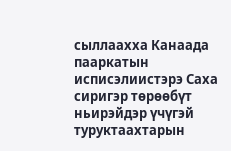сыллаахха Канаада пааркатын исписэлиистэрэ Саха сиригэр төрөөбүт ньирэйдэр үчүгэй туруктаахтарын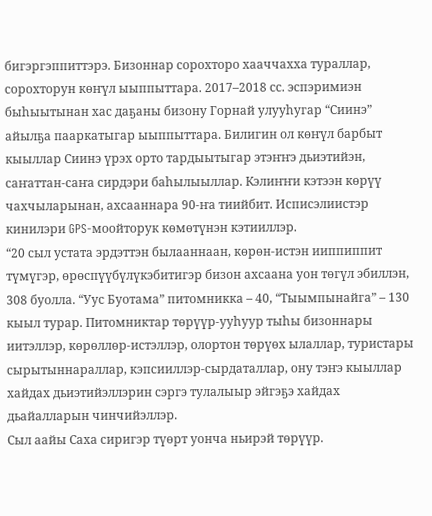бигэргэппиттэрэ. Бизоннар сорохторо хааччахха тураллар, сорохторун көҥүл ыыппыттара. 2017–2018 сс. эспэримиэн быһыытынан хас даҕаны бизону Горнай улууһугар “Сиинэ” айылҕа пааркатыгар ыыппыттара. Билигин ол көҥүл барбыт кыыллар Сиинэ үрэх орто тардыытыгар этэҥҥэ дьиэтийэн, саҥаттан-саҥа сирдэри баһылыыллар. Кэлиҥҥи кэтээн көрүү чахчыларынан, ахсааннара 90-ҥа тиийбит. Исписэлиистэр кинилэри GPS-моойторук көмөтүнэн кэтииллэр.
“20 сыл устата эрдэттэн былааннаан, көрөн-истэн ииппиппит түмүгэр, өрөспүүбүлүкэбитигэр бизон ахсаана уон төгүл эбиллэн, 308 буолла. “Уус Буотама” питомникка – 40, “Тыымпынайга” – 130 кыыл турар. Питомниктар төрүүр-ууһуур тыһы бизоннары иитэллэр, көрөллөр-истэллэр, олортон төрүөх ылаллар, туристары сырытыннараллар, кэпсииллэр-сырдаталлар, ону тэҥэ кыыллар хайдах дьиэтийэллэрин сэргэ тулалыыр эйгэҕэ хайдах дьайалларын чинчийэллэр.
Сыл аайы Саха сиригэр түөрт уонча ньирэй төрүүр.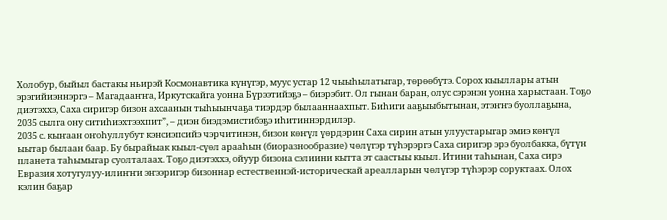Холобур, быйыл бастакы ньирэй Космонавтика күнүгэр, муус устар 12 чыыһылатыгар, төрөөбүтэ. Сорох кыыллары атын эрэгийиэннэргэ – Магадааҥҥа, Иркутскайга уонна Бүрээтийэҕэ – биэрэбит. Ол гынан баран, олус сэрэнэн уонна харыстаан. Тоҕо диэтэххэ, Саха сиригэр бизон ахсаанын тыһыынчаҕа тиэрдэр былааннаахпыт. Биһиги ааҕыыбытынан, этэҥҥэ буоллаҕына, 2035 сылга ону ситиһиэхтээхпит”, – диэн биэдэмистибэҕэ иһитиннэрдилэр.
2035 с. кыҥаан оҥоһуллубут кэнсиэпсийэ чэрчитинэн, бизон көҥүл үөрдэрин Саха сирин атын улуустарыгар эмиэ көҥүл ыытар былаан баар. Бу бырайыак кыыл-сүөл арааһын (биоразнообразие) чөлүгэр түһэрэргэ Саха сиригэр эрэ буолбакка, бүтүн планета таһымыгар суолталаах. Тоҕо диэтэххэ, ойуур бизона сэлиини кытта эт саастыы кыыл. Итини таһынан, Саха сирэ Евразия хотугулуу-илиҥҥи эҥээригэр бизоннар естественнэй-историческай ареалларын чөлүгэр түһэрэр соруктаах. Олох кэлин баҕар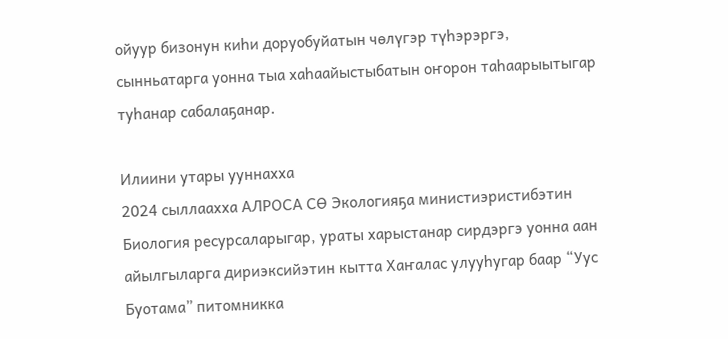ойуур бизонун киһи доруобуйатын чөлүгэр түһэрэргэ, сынньатарга уонна тыа хаһаайыстыбатын оҥорон таһаарыытыгар туһанар сабалаҕанар.

Илиини утары ууннахха
2024 сыллаахха АЛРОСА СӨ Экологияҕа министиэристибэтин Биология ресурсаларыгар, ураты харыстанар сирдэргэ уонна аан айылгыларга дириэксийэтин кытта Хаҥалас улууһугар баар “Уус Буотама” питомникка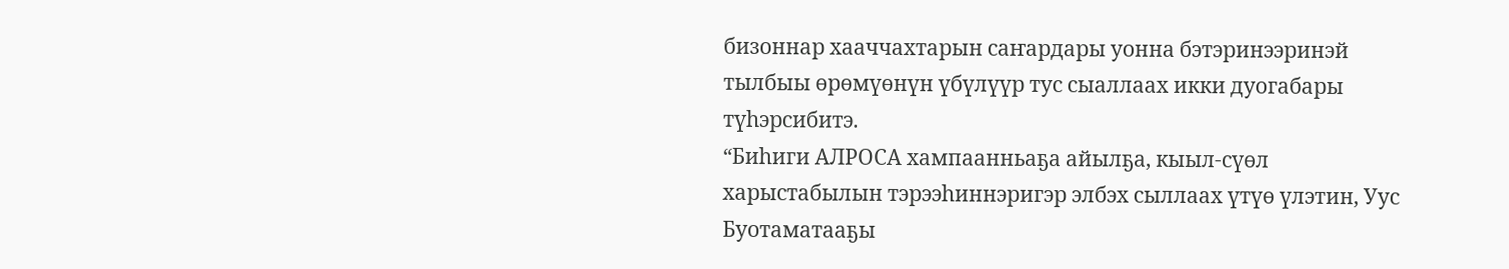бизоннар хааччахтарын саҥардары уонна бэтэринээринэй тылбыы өрөмүөнүн үбүлүүр тус сыаллаах икки дуогабары түһэрсибитэ.
“Биһиги АЛРОСА хампаанньаҕа айылҕа, кыыл-сүөл харыстабылын тэрээһиннэригэр элбэх сыллаах үтүө үлэтин, Уус Буотаматааҕы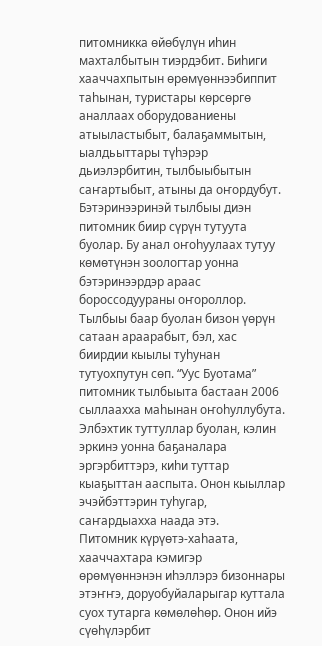питомникка өйөбүлүн иһин махталбытын тиэрдэбит. Биһиги хааччахпытын өрөмүөннээбиппит таһынан, туристары көрсөргө аналлаах оборудованиены атыыластыбыт, балаҕаммытын, ыалдьыттары түһэрэр дьиэлэрбитин, тылбыыбытын саҥартыбыт, атыны да оҥордубут.
Бэтэринээринэй тылбыы диэн питомник биир сүрүн тутуута буолар. Бу анал оҥоһуулаах тутуу көмөтүнэн зоологтар уонна бэтэринээрдэр араас бороссодуураны оҥороллор. Тылбыы баар буолан бизон үөрүн сатаан араарабыт, бэл, хас биирдии кыылы туһунан тутуохпутун сөп. “Уус Буотама” питомник тылбыыта бастаан 2006 сыллаахха маһынан оҥоһуллубута. Элбэхтик туттуллар буолан, кэлин эркинэ уонна баҕаналара эргэрбиттэрэ, киһи туттар кыаҕыттан ааспыта. Онон кыыллар эчэйбэттэрин туһугар, саҥардыахха наада этэ.
Питомник күрүөтэ-хаһаата, хааччахтара кэмигэр өрөмүөннэнэн иһэллэрэ бизоннары этэҥҥэ, доруобуйаларыгар куттала суох тутарга көмөлөһөр. Онон ийэ сүөһүлэрбит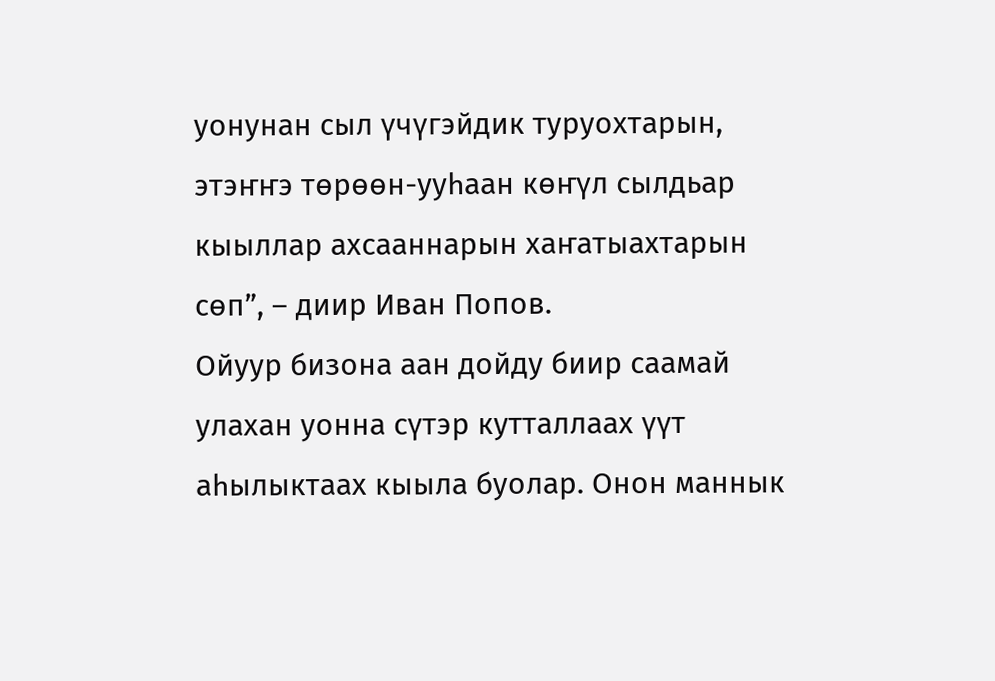уонунан сыл үчүгэйдик туруохтарын, этэҥҥэ төрөөн-ууһаан көҥүл сылдьар кыыллар ахсааннарын хаҥатыахтарын сөп”, – диир Иван Попов.
Ойуур бизона аан дойду биир саамай улахан уонна сүтэр кутталлаах үүт аһылыктаах кыыла буолар. Онон маннык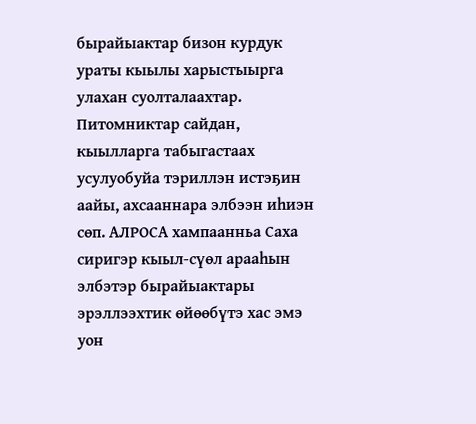бырайыактар бизон курдук ураты кыылы харыстыырга улахан суолталаахтар. Питомниктар сайдан, кыылларга табыгастаах усулуобуйа тэриллэн истэҕин аайы, ахсааннара элбээн иһиэн сөп. АЛРОСА хампаанньа Саха сиригэр кыыл-сүөл арааһын элбэтэр бырайыактары эрэллээхтик өйөөбүтэ хас эмэ уон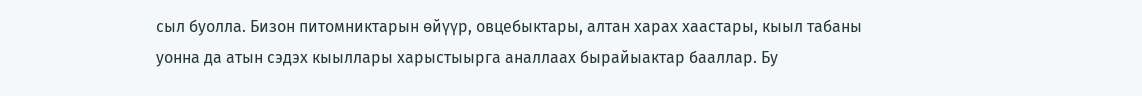сыл буолла. Бизон питомниктарын өйүүр, овцебыктары, алтан харах хаастары, кыыл табаны уонна да атын сэдэх кыыллары харыстыырга аналлаах бырайыактар бааллар. Бу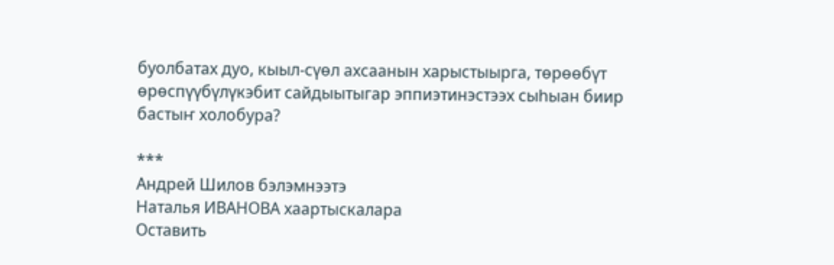буолбатах дуо, кыыл-сүөл ахсаанын харыстыырга, төрөөбүт өрөспүүбүлүкэбит сайдыытыгар эппиэтинэстээх сыһыан биир бастыҥ холобура?

***
Андрей Шилов бэлэмнээтэ
Наталья ИВАНОВА хаартыскалара
Оставить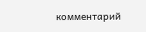комментарий